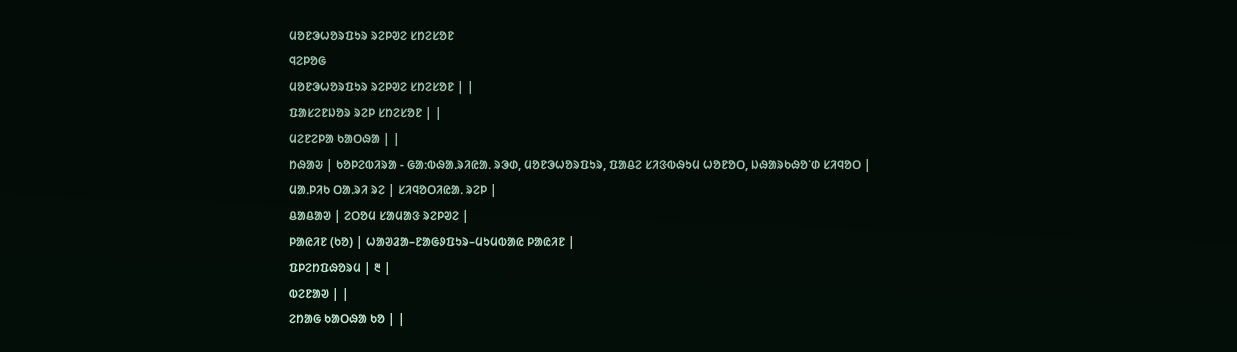ᱢᱚᱱᱳᱦᱚᱨᱯᱩᱨ ᱨᱮᱞᱣᱮ ᱥᱴᱮᱥᱚᱱ
ᱧᱮᱞᱚᱜ
ᱢᱚᱱᱳᱦᱚᱨᱯᱩᱨ ᱨᱮᱞᱣᱮ ᱥᱴᱮᱥᱚᱱ | |
ᱯᱟᱥᱮᱱᱡᱚᱨ ᱨᱮᱞ ᱥᱴᱮᱥᱚᱱ | |
ᱢᱮᱱᱮᱞᱟ ᱠᱟᱛᱷᱟ | |
ᱴᱷᱟᱶ | ᱠᱚᱞᱮᱵᱤᱨᱟ - ᱜᱟᱺᱵᱷᱟᱹᱨᱤᱭᱟᱹ ᱨᱳᱰ, ᱢᱚᱱᱳᱦᱚᱨᱯᱩᱨ, ᱯᱟᱪᱮ ᱥᱤᱝᱵᱷᱩᱢ ᱦᱚᱱᱚᱛ, ᱡᱷᱟᱨᱠᱷᱚᱸᱰ ᱥᱤᱧᱚᱛ |
ᱢᱟᱹᱞᱤᱠ ᱛᱟᱹᱨᱤ ᱨᱮ | ᱥᱤᱧᱚᱛᱤᱭᱟᱹ ᱨᱮᱞ |
ᱪᱟᱪᱟᱣ | ᱮᱛᱚᱢ ᱥᱟᱢᱟᱝ ᱨᱮᱞᱣᱮ |
ᱞᱟᱭᱤᱱ (ᱠᱚ) | ᱦᱟᱣᱲᱟ–ᱱᱟᱜᱽᱯᱩᱨ–ᱢᱩᱢᱵᱟᱭ ᱞᱟᱭᱤᱱ |
ᱯᱞᱮᱴᱯᱷᱚᱨᱢ | ᱓ |
ᱵᱮᱱᱟᱣ | |
ᱮᱴᱟᱜ ᱠᱟᱛᱷᱟ ᱠᱚ | |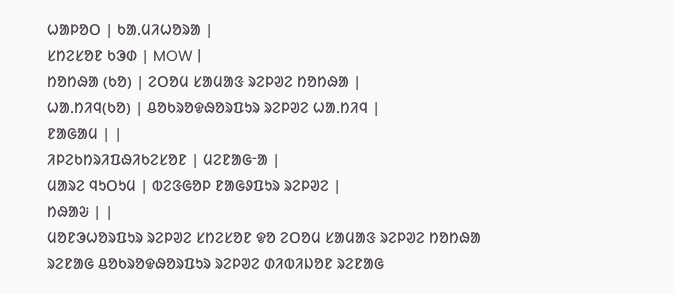ᱦᱟᱞᱚᱛ | ᱠᱟᱹᱢᱤᱦᱚᱨᱟ |
ᱥᱴᱮᱥᱚᱱ ᱠᱳᱰ | MOW |
ᱴᱚᱴᱷᱟ (ᱠᱚ) | ᱮᱛᱚᱢ ᱥᱟᱢᱟᱝ ᱨᱮᱞᱣᱮ ᱴᱚᱴᱷᱟ |
ᱦᱟᱹᱴᱤᱧ(ᱠᱚ) | ᱪᱚᱠᱨᱚᱫᱷᱚᱨᱯᱩᱨ ᱨᱮᱞᱣᱮ ᱦᱟᱹᱴᱤᱧ |
ᱱᱟᱜᱟᱢ | |
ᱤᱞᱮᱠᱴᱨᱤᱯᱷᱤᱠᱮᱥᱚᱱ | ᱢᱮᱱᱟᱜᱼᱟ |
ᱢᱟᱨᱮ ᱧᱩᱛᱩᱢ | ᱵᱮᱝᱜᱚᱞ ᱱᱟᱜᱽᱯᱩᱨ ᱨᱮᱞᱣᱮ |
ᱴᱷᱟᱶ | |
ᱢᱚᱱᱳᱦᱚᱨᱯᱩᱨ ᱨᱮᱞᱣᱮ ᱥᱴᱮᱥᱚᱱ ᱫᱚ ᱮᱛᱚᱢ ᱥᱟᱢᱟᱝ ᱨᱮᱞᱣᱮ ᱴᱚᱴᱷᱟ ᱨᱮᱱᱟᱜ ᱪᱚᱠᱨᱚᱫᱷᱚᱨᱯᱩᱨ ᱨᱮᱞᱣᱮ ᱰᱤᱵᱤᱡᱚᱱ ᱨᱮᱱᱟᱜ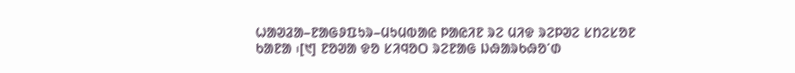ᱦᱟᱣᱲᱟ–ᱱᱟᱜᱽᱯᱩᱨ–ᱢᱩᱢᱵᱟᱭ ᱞᱟᱭᱤᱱ ᱨᱮ ᱢᱤᱫ ᱨᱮᱞᱣᱮ ᱥᱴᱮᱥᱚᱱ ᱠᱟᱱᱟ ᱾[᱑] ᱱᱚᱣᱟ ᱫᱚ ᱥᱤᱧᱚᱛ ᱨᱮᱱᱟᱜ ᱡᱷᱟᱨᱠᱷᱚᱸᱰ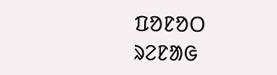ᱯᱚᱱᱚᱛ ᱨᱮᱱᱟᱜ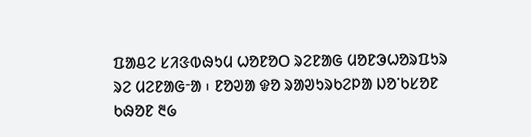ᱯᱟᱪᱮ ᱥᱤᱝᱵᱷᱩᱢ ᱦᱚᱱᱚᱛ ᱨᱮᱱᱟᱜ ᱢᱚᱱᱳᱦᱚᱨᱯᱩᱨ ᱨᱮ ᱢᱮᱱᱟᱜᱼᱟ ᱾ ᱱᱚᱣᱟ ᱫᱚ ᱨᱟᱣᱩᱨᱠᱮᱞᱟ ᱡᱚᱸᱠᱥᱚᱱ ᱠᱷᱚᱱ ᱓᱙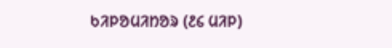ᱠᱤᱞᱚᱢᱤᱴᱚᱨ (᱒᱔ ᱢᱤᱞ)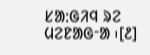ᱥᱟᱺᱜᱤᱧ ᱨᱮ ᱢᱮᱱᱟᱜᱼᱟ ᱾[᱒]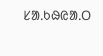ᱥᱟᱹᱠᱷᱭᱟᱹᱛ